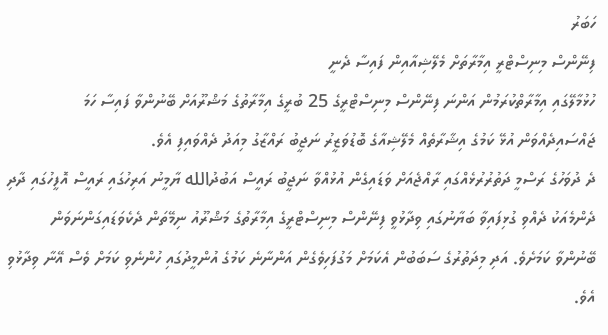ހަބަރު
ފިނޭންސް މިނިސްޓްރީ އިމާރާތަށް މެލޭޝިއާއިން ފައިސާ ދެނީ
ހުޅުމާލޭގައި އިމާރާތްކުރަމުން އަންނަ ފިނޭންސް މިނިސްޓްރީގެ 25 ބުރީގެ އިމާރާތުގެ މަޝްރޫއަށް ބޭނުންވާ ފައިސާ ހަމަ ޖައްސައިދެއްވަން އުޅޭ ކަމުގެ އިޝާރާތެއް މެލޭޝިއާގެ ބޮޑުވަޒީރު ނަޖީބު ރައްޒާގު މިއަދު ދެއްވައިފި އެވެ.
ދެ ދުވަހުގެ ރަސްމީ ދަތުރުރުޅެއްގައި ރާއްޖެއަށް ވަޑައިގެން އުޅުއްވާ ނަޖީބު ރައީސް އަބުދުالله ޔާމީނު އަރިހުގައި ރައީސް އޮފީހުގައި ދާދި ދެންމެއަކު ދެއްވި ގުޅިފައިވާ ބަޔާނުގައި ވިދާޅުވީ ފިނޭންސް މިނިސްޓްރީގެ އިމާރާތުގެ މަޝްރޫއު ނިމޭތަން ދެކެވަޑައިގަންނަވަން ބޭނުންވާ ކަމަށެވެ. އަދި މިދަތުރުގެ ސަބަބުން އެކަމަށް މަގުފަހިވެގެން އަންނާނެ ކަމުގެ އުންމީދުގައި ހުންނެވި ކަމަށް ވެސް އޭނާ ވިދާޅުވި އެވެ.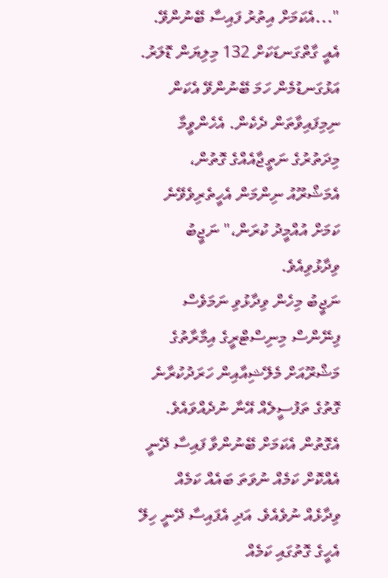"...އެކަމަށް އިތުރު ފައިސާ ބޭނުންވޭ. އެއީ ގާތްގަނޑަކަށް 132 މިލިޔަން ޑޮލަރު. އަޅުގަނޑުމެން ހަމަ ބޭނުންވޭ އެކަން ނިމިފައިވާތަން ދެކެން. އެހެންވީމާ މިދަތުރުގެ ނަތީޖާއެއްގެ ގޮތުން، އެމަޝްރޫއު ނިންމަން އެހީތެރިވެވޭނެ ކަމަށް އުއްމީދު ކުރަން،" ނަޖީބު ވިދާޅުވިއެވެ.
ނަޖީބު މިހެން ވިދާޅުވި ނަމަވެސް ފިނޭންސް މިނިސްޓްރީގެ އިމާރާތުގެ މަޝްރޫއަށް މެލޭޝިއާއިން ހަރަދުކުރާނެ ގޮތުގެ ތަފުސީލެއް އޭނާ ނުދެއްވައެވެ. އެގޮތުން އެކަމަށް ބޭނުންވާ ފައިސާ ދޭނީ އެއްކޮށް ކަމެއް ނުވަތަ ބައެއް ކަމެއް ވިދާޅެއް ނުވެއެވެ. އަދި އެފައިސާ ދޭނީ ހިލޭ އެހީގެ ގޮތުގައި ކަމެއް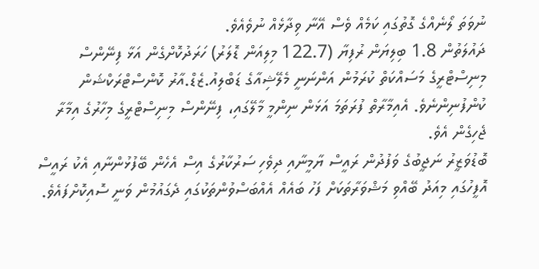ނުވަތަ ލޯނެއްގެ ގޮތުގައި ކަމެއް ވެސް އޭނާ ވިދާޅެއް ނުވެއެވެ.
ދައުލަތުން 1.8 ބިލިޔަން ރުފިޔާ (122.7 މިލިއަން ޑޮލަރު) ހަރަދުކޮށްގެން އަޅާ ފިނޭންސް މިނިސްޓްރީގެ މަސައްކަތް ކުރަމުން އަންނަނީ މެލޭޝިއާގެ ޑަބްލިއު.ޒެޑް.އާރު ކޮންސްޓްރަކްޝަން ކުންފުނިންނެވެ. އެއިމާރާތް ފުރަތަމަ އަޅަން ނިންމީ މާލޭގައި، ފިނޭންސް މިނިސްޓްރީގެ މިހާރުގެ އިމާރާ ޖެހިގެން އެވެ.
ބޮޑުވަޒީރު ނަޖީބުގެ ވަފުދުން ރައީސް ޔާމީނާއި ދިވެހި ސަރުކާރުގެ އިސް އެހެން ބޭފުޅުންނާއި އެކު ރައީސް އޮފީހުގައި މިއަދު ބޭއްވި މަޝްވަރާތަކަށް ފަހު ބައެއް އެއްބަސްވުންތަކުގައި ދެގައުމުން ވަނީ ސޮއިކޮށްފައެވެ.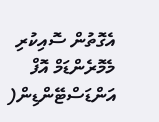އެގޮތުން ސޮއިކުރި މެމޮރެންޑަމް އޮފް އަންޑަސްޓޭންޑިން(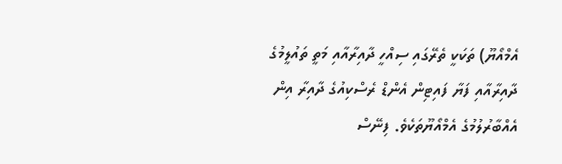އެމްއޯޔޫ) ތަކަކީ ތެރޭގައި ސިއްހީ ދާއިރާއާއި މަތީ ތައުލީމުގެ ދާއިރާއާއި ފަޔާ ފައިޓިން އެންޑް ރެސްކިއުގެ ދާއިރާ އިން އެއްބާރުލުމުގެ އެމްއޯޔޫތަކެވެ. ފިނޭސް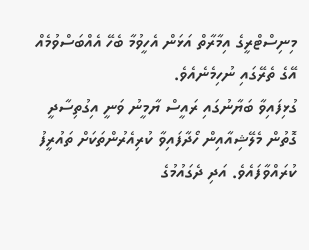މިނިސްޓްރީގެ އިމާރާތް އަޅަން އެހީވުމާ ބެހޭ އެއްބަސްވުމެއް އޭގެ ތެރޭގައި ނުހިމެނެއެވެ.
ގުޅިފައިވާ ބަޔާނުގައި ރައީސް ޔާމީނު ވަނީ އިގުތިސާދީ ގޮތުން މެލޭޝިއާއިން ހޯދާފައިވާ ކުރިއެރުންތަކަށް ތައުރީފު ކުރައްވާފައެވެ. އަދި ދެގައުމުގެ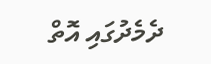ދެމެދުގައި އޮތް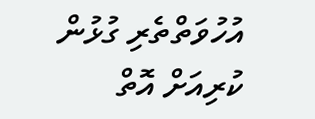އުހުވަތްތެރި ގުޅުން ކުރިއަށް އޮތް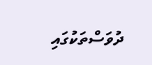ދުވަސްތަކުގައި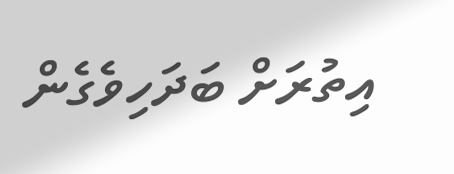އިތުރަށް ބަދަހިވެގެން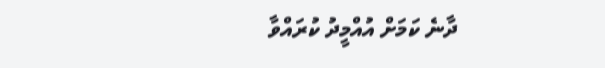ދާނެ ކަމަށް އުއްމީދު ކުރައްވާ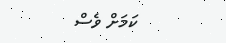ކަމަށް ވެސް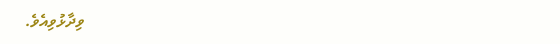ވިދާޅުވިއެވެ.